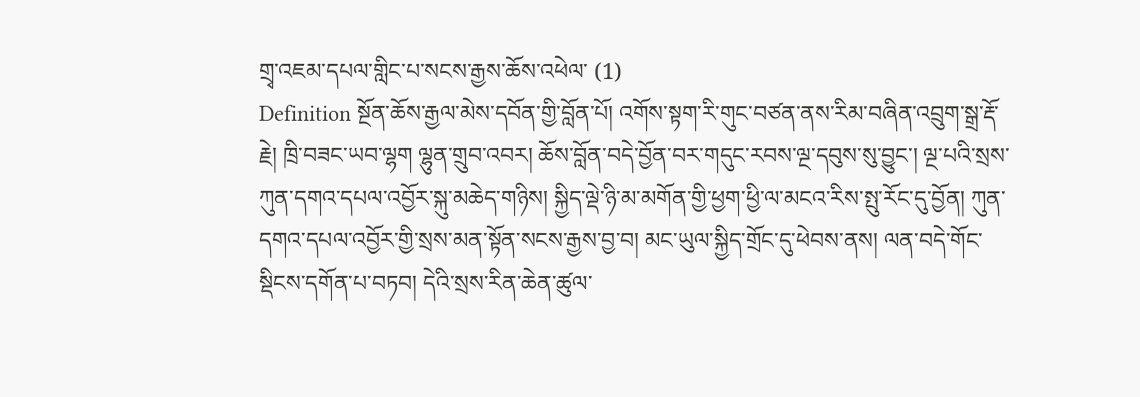གྲྭ་འཇམ་དཔལ་གླིང་པ་སངས་རྒྱས་ཆོས་འཕེལ་ (1)
Definition སྔོན་ཆོས་རྒྱལ་མེས་དབོན་གྱི་བློན་པོ། འགོས་སྟག་རི་གུང་བཙན་ནས་རིམ་བཞིན་འབྲུག་སྒྲ་རྡོ་རྗེ། ཁྲི་བཟང་ཡབ་ལྷག ལྷུན་གྲུབ་འབར། ཆོས་བློན་བདེ་བྱོན་བར་གདུང་རབས་ལྔ་དབུས་སུ་བྱུང་། ལྔ་པའི་སྲས་ཀུན་དགའ་དཔལ་འབྱོར་སྐུ་མཆེད་གཉིས། སྐྱིད་ལྡེ་ཉི་མ་མགོན་གྱི་ཕྱག་ཕྱི་ལ་མངའ་རིས་སྤུ་རོང་དུ་བྱོན། ཀུན་དགའ་དཔལ་འབྱོར་གྱི་སྲས་མན་སྟོན་སངས་རྒྱས་བྱ་བ། མང་ཡུལ་སྐྱིད་གྲོང་དུ་ཕེབས་ནས། ལན་བདེ་གོང་སྡིངས་དགོན་པ་བཏབ། དེའི་སྲས་རིན་ཆེན་ཚུལ་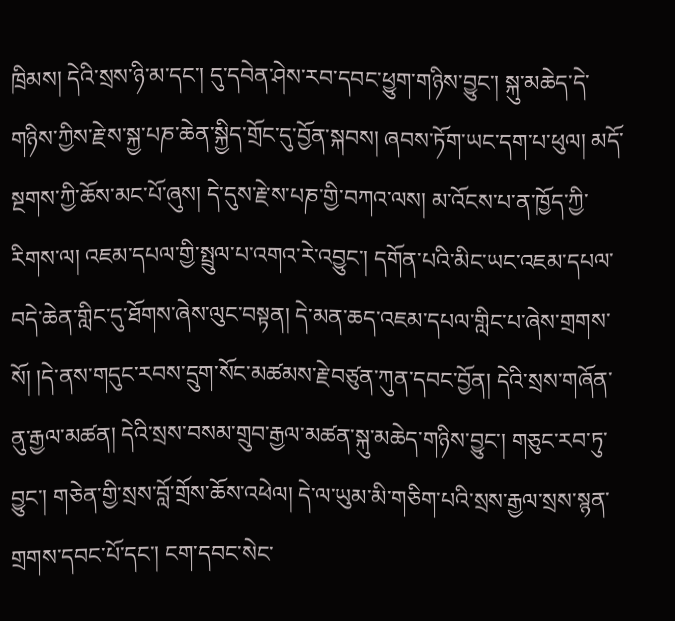ཁྲིམས། དེའི་སྲས་ཉི་མ་དང་། དུ་དབེན་ཤེས་རབ་དབང་ཕྱུག་གཉིས་བྱུང་། སྐུ་མཆེད་དེ་གཉིས་ཀྱིས་རྗེ་ས་སྐྱ་པཎ་ཆེན་སྐྱིད་གྲོང་དུ་བྱོན་སྐབས། ཞབས་ཏོག་ཡང་དག་པ་ཕུལ། མདོ་སྔགས་ཀྱི་ཆོས་མང་པོ་ཞུས། དེ་དུས་རྗེ་ས་པཎ་གྱི་བཀའ་ལས། མ་འོངས་པ་ན་ཁྱོད་ཀྱི་རིགས་ལ། འཇམ་དཔལ་གྱི་སྤྲུལ་པ་འགའ་རེ་འབྱུང་། དགོན་པའི་མིང་ཡང་འཇམ་དཔལ་བདེ་ཆེན་གླིང་དུ་ཐོགས་ཞེས་ལུང་བསྟན། དེ་མན་ཆད་འཇམ་དཔལ་གླིང་པ་ཞེས་གྲགས་སོ། །དེ་ནས་གདུང་རབས་དྲུག་སོང་མཚམས་རྗེ་བཙུན་ཀུན་དབང་བྱོན། དེའི་སྲས་གཞོན་ནུ་རྒྱལ་མཚན། དེའི་སྲས་བསམ་གྲུབ་རྒྱལ་མཚན་སྐུ་མཆེད་གཉིས་བྱུང་། གཅུང་རབ་ཏུ་བྱུང་། གཅེན་གྱི་སྲས་བློ་གྲོས་ཆོས་འཕེལ། དེ་ལ་ཡུམ་མི་གཅིག་པའི་སྲས་རྒྱལ་སྲས་སྙན་གྲགས་དབང་པོ་དང་། ངག་དབང་སེང་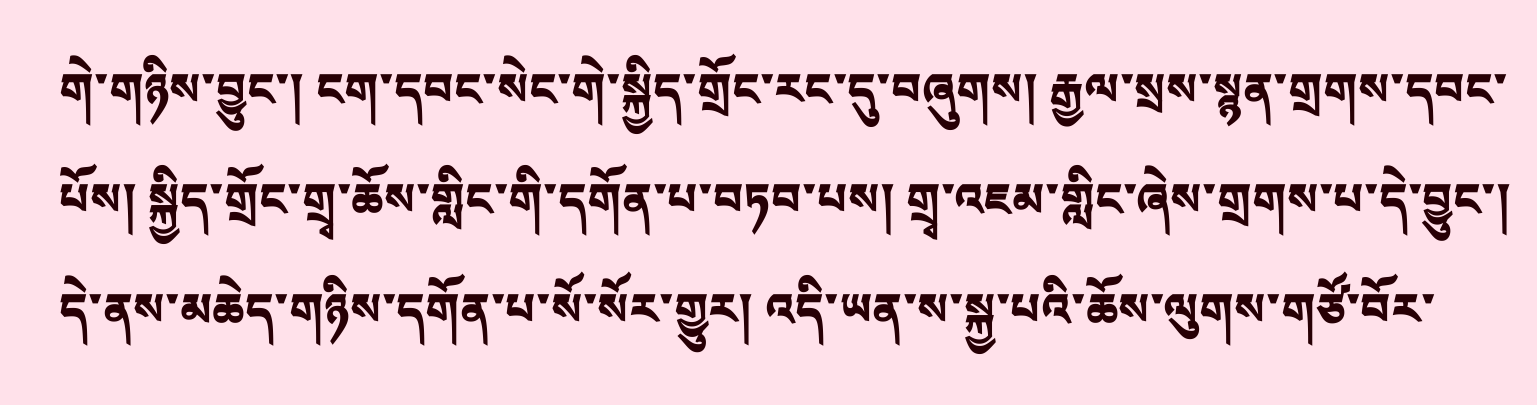གེ་གཉིས་བྱུང་། ངག་དབང་སེང་གེ་སྐྱིད་གྲོང་རང་དུ་བཞུགས། རྒྱལ་སྲས་སྙན་གྲགས་དབང་པོས། སྐྱིད་གྲོང་གྲྭ་ཆོས་གླིང་གི་དགོན་པ་བཏབ་པས། གྲྭ་འཇམ་གླིང་ཞེས་གྲགས་པ་དེ་བྱུང་། དེ་ནས་མཆེད་གཉིས་དགོན་པ་སོ་སོར་གྱུར། འདི་ཡན་ས་སྐྱ་པའི་ཆོས་ལུགས་གཙོ་བོར་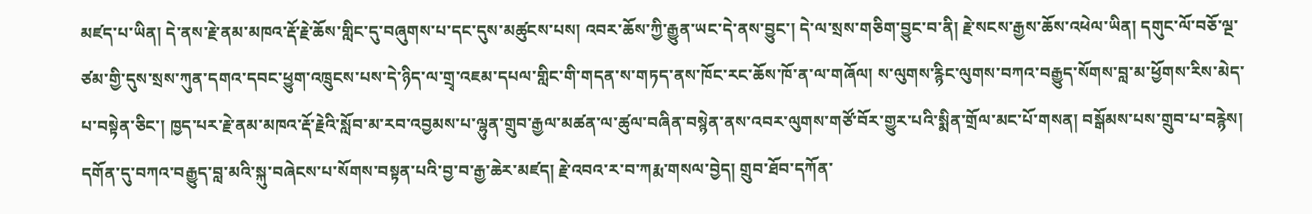མཛད་པ་ཡིན། དེ་ནས་རྗེ་ནམ་མཁའ་རྡོ་རྗེ་ཆོས་གླིང་དུ་བཞུགས་པ་དང་དུས་མཚུངས་པས། འབར་ཆོས་ཀྱི་རྒྱུན་ཡང་དེ་ནས་བྱུང་། དེ་ལ་སྲས་གཅིག་བྱུང་བ་ནི། རྗེ་སངས་རྒྱས་ཆོས་འཕེལ་ཡིན། དགུང་ལོ་བཅོ་ལྔ་ཙམ་གྱི་དུས་སྲས་ཀུན་དགའ་དབང་ཕྱུག་འཁྲུངས་པས་དེ་ཉིད་ལ་གྲྭ་འཇམ་དཔལ་གླིང་གི་གདན་ས་གཏད་ནས་ཁོང་རང་ཆོས་ཁོ་ན་ལ་གཞོལ། ས་ལུགས་རྙིང་ལུགས་བཀའ་བརྒྱུད་སོགས་བླ་མ་ཕྱོགས་རིས་མེད་པ་བསྟེན་ཅིང་། ཁྱད་པར་རྗེ་ནམ་མཁའ་རྡོ་རྗེའི་སློབ་མ་རབ་འབྱམས་པ་ལྷུན་གྲུབ་རྒྱལ་མཚན་ལ་ཚུལ་བཞིན་བསྙེན་ནས་འབར་ལུགས་གཙོ་བོར་གྱུར་པའི་སྨིན་གྲོལ་མང་པོ་གསན། བསྒོམས་པས་གྲུབ་པ་བརྙེས། དགོན་དུ་བཀའ་བརྒྱུད་བླ་མའི་སྐུ་བཞེངས་པ་སོགས་བསྟན་པའི་བྱ་བ་རྒྱ་ཆེར་མཛད། རྗེ་འབའ་ར་བ་ཀརྨ་གསལ་བྱེད། གྲུབ་ཐོབ་དཀོན་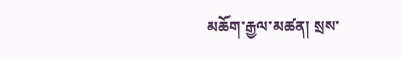མཆོག་རྒྱལ་མཚན། སྲས་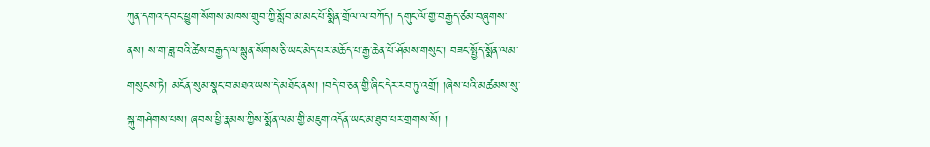ཀུན་དགའ་དབང་ཕྱུག་སོགས་མཁས་གྲུབ་ཀྱི་སློབ་མ་མང་པོ་སྨིན་གྲོལ་ལ་བཀོད། དགུང་ལོ་གྱ་བརྒྱད་ཙམ་བཞུགས་ནས། ས་ག་ཟླ་བའི་ཚེས་བརྒྱད་ལ་སྙུན་སོགས་ཅི་ཡང་མེད་པར་མཆོད་པ་རྒྱ་ཆེན་པོ་ཤོམས་གསུང་། བཟང་སྤྱོད་སྨོན་ལམ་གསུངས་ཏེ། མངོན་སུམ་སྣང་བ་མཐའ་ཡས་དེ་མཐོང་ནས། །བདེ་བ་ཅན་གྱི་ཞིང་དེར་རབ་ཏུ་འགྲོ། །ཞེས་པའི་མཚམས་སུ་སྐུ་གཤེགས་པས། ཞབས་ཕྱི་རྣམས་ཀྱིས་སྨོན་ལམ་གྱི་མཇུག་འདོན་ཡང་མ་ཐུབ་པར་གྲགས་སོ། །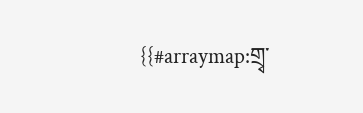{{#arraymap:གྲྭ་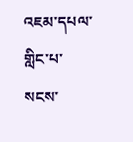འཇམ་དཔལ་གླིང་པ་སངས་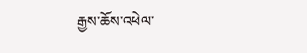རྒྱས་ཆོས་འཕེལ་